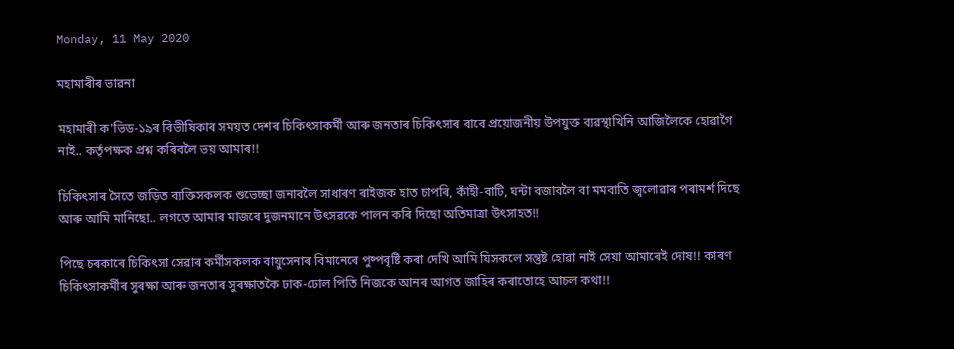Monday, 11 May 2020

মহামাৰীৰ ভাৱনা

মহামাৰী ক'ভিড-১৯ৰ বিভীষিকাৰ সময়ত দেশৰ চিকিৎসাকৰ্মী আৰু জনতাৰ চিকিৎসাৰ বাবে প্ৰয়োজনীয় উপযুক্ত ব্যৱস্থাখিনি আজিলৈকে হোৱাগৈ নাই.. কৰ্তৃপক্ষক প্ৰশ্ন কৰিবলৈ ভয় আমাৰ!!

চিকিৎসাৰ সৈতে জড়িত ব্যক্তিসকলক শুভেচ্ছা জনাবলৈ সাধাৰণ ৰাইজক হাত চাপৰি, কাঁহী-বাটি, ঘন্টা বজাবলৈ বা মমবাতি জ্বলোৱাৰ পৰামৰ্শ দিছে আৰু আমি মানিছো.. লগতে আমাৰ মাজৰে দুজনমানে উৎসৱকে পালন কৰি দিছো অতিমাত্ৰা উৎসাহত!!

পিছে চৰকাৰে চিকিৎসা সেৱাৰ কৰ্মীসকলক বায়ুসেনাৰ বিমানেৰে পুষ্পবৃষ্টি কৰা দেখি আমি যিসকলে সন্তুষ্ট হোৱা নাই সেয়া আমাৰেই দোষ!! কাৰণ চিকিৎসাকৰ্মীৰ সুৰক্ষা আৰু জনতাৰ সুৰক্ষাতকৈ ঢাক-ঢোল পিতি নিজকে আনৰ আগত জাহিৰ কৰাতোহে আচল কথা!!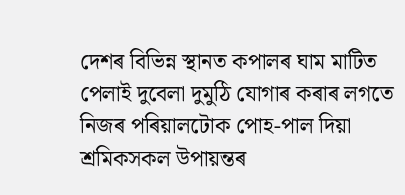দেশৰ বিভিন্ন স্থানত কপালৰ ঘাম মাটিত পেলাই দুবেলা দুমুঠি যোগাৰ কৰাৰ লগতে নিজৰ পৰিয়ালটোক পোহ-পাল দিয়া শ্ৰমিকসকল উপায়ন্তৰ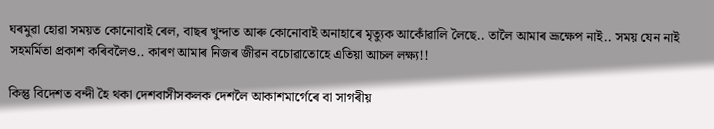ঘৰমুৱা হোৱা সময়ত কোনোবাই ৰেল, বাছৰ খুন্দাত আৰু কোনোবাই অনাহাৰে মৃত্যুক আকোঁৱালি লৈছে.. তালৈ আমাৰ ভ্ৰূক্ষেপ নাই.. সময় যেন নাই সহমৰ্মিতা প্ৰকাশ কৰিবলৈও.. কাৰণ আমাৰ নিজৰ জীৱন বচোৱাতোহে এতিয়া আচল লক্ষ্য!!

কিন্তু বিদেশত বন্দী হৈ থকা দেশবাসীসকলক দেশলৈ আকাশমাৰ্গেৰে বা সাগৰীয়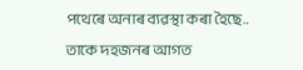পথেৰে অনাৰ ব্যৱস্থা কৰা হৈছে.. তাকে দহজনৰ আগত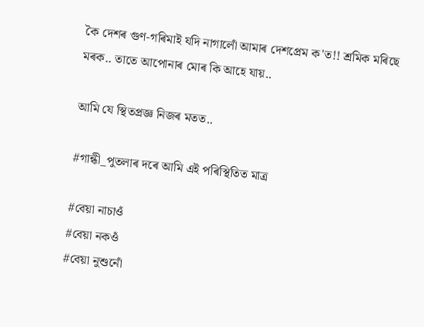কৈ দেশৰ গুণ-গৰিমাই যদি নাগালোঁ আমাৰ দেশপ্ৰেম ক'ত!! শ্ৰমিক মৰিছে মৰক.. তাতে আপোনাৰ মোৰ কি আহে যায়..

আমি যে স্থিতপ্ৰজ্ঞ নিজৰ মতত..

#গান্ধী_পুতলাৰ দৰে আমি এই পৰিস্থিতিত মাত্ৰ

#বেয়া নাচাওঁ
#বেয়া নকওঁ
#বেয়া নুশুনোঁ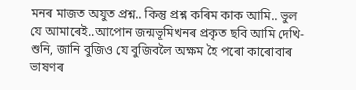মনৰ মাজত অযুত প্ৰশ্ন.. কিন্তু প্ৰশ্ন কৰিম কাক আমি.. ভুল যে আমাৰেই..আপোন জন্মভূমিখনৰ প্ৰকৃত ছবি আমি দেখি-শুনি, জানি বুজিও যে বুজিবলৈ অক্ষম হৈ পৰো কাৰোবাৰ ভাষণৰ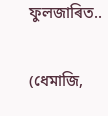ফুলজাৰিত..

(ধেমাজি,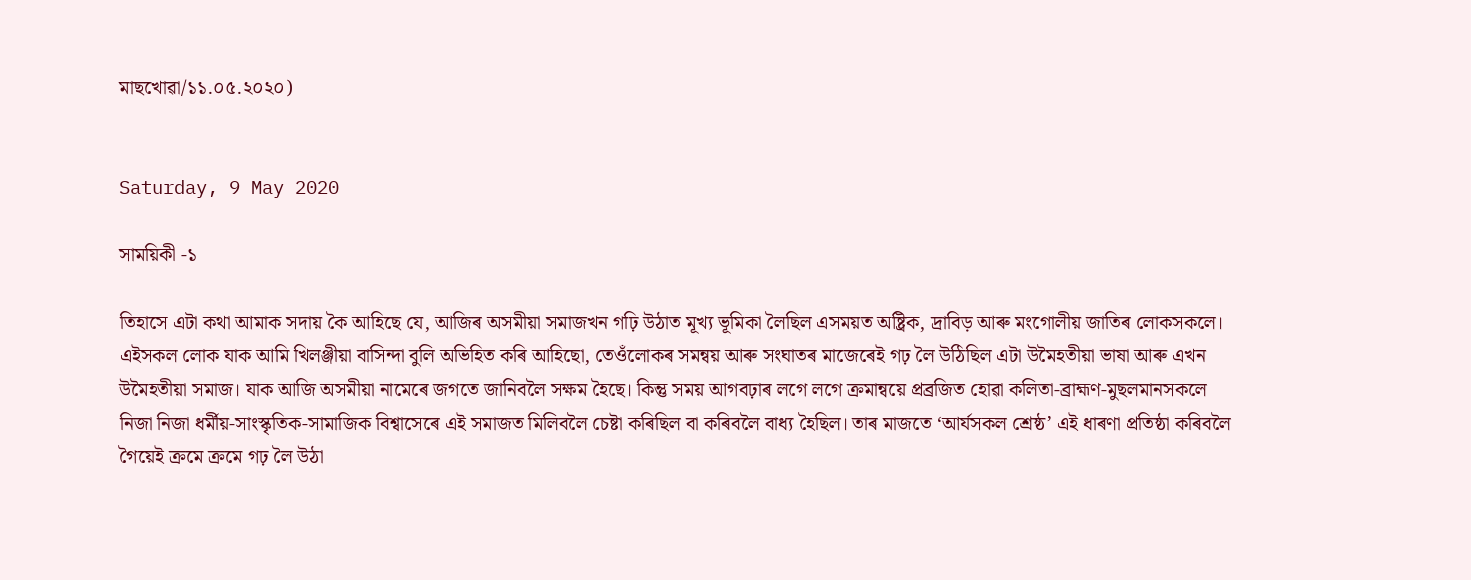মাছখোৱা/১১.০৫.২০২০)


Saturday, 9 May 2020

সাময়িকী -১

তিহাসে এটা কথা আমাক সদায় কৈ আহিছে যে, আজিৰ অসমীয়া সমাজখন গঢ়ি উঠাত মূখ্য ভূমিকা লৈছিল এসময়ত অষ্ট্ৰিক, দ্ৰাবিড় আৰু মংগোলীয় জাতিৰ লোকসকলে। এইসকল লোক যাক আমি খিলঞ্জীয়া বাসিন্দা বুলি অভিহিত কৰি আহিছো, তেওঁলোকৰ সমন্বয় আৰু সংঘাতৰ মাজেৰেই গঢ় লৈ উঠিছিল এটা উমৈহতীয়া ভাষা আৰু এখন উমৈহতীয়া সমাজ। যাক আজি অসমীয়া নামেৰে জগতে জানিবলৈ সক্ষম হৈছে। কিন্তু সময় আগবঢ়াৰ লগে লগে ক্ৰমান্বয়ে প্ৰব্ৰজিত হোৱা কলিতা-ব্ৰাহ্মণ-মুছলমানসকলে নিজা নিজা ধৰ্মীয়-সাংস্কৃতিক-সামাজিক বিশ্বাসেৰে এই সমাজত মিলিবলৈ চেষ্টা কৰিছিল বা কৰিবলৈ বাধ্য হৈছিল। তাৰ মাজতে ‘আৰ্যসকল শ্ৰেষ্ঠ’ এই ধাৰণা প্ৰতিষ্ঠা কৰিবলৈ গৈয়েই ক্ৰমে ক্ৰমে গঢ় লৈ উঠা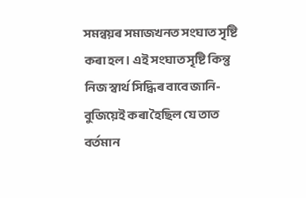সমন্বয়ৰ সমাজখনত সংঘাত সৃষ্টি কৰা হল। এই সংঘাত সৃষ্টি কিন্তু নিজ স্বাৰ্থ সিদ্ধিৰ বাবে জানি-বুজিয়েই কৰা হৈছিল যে তাত বৰ্তমান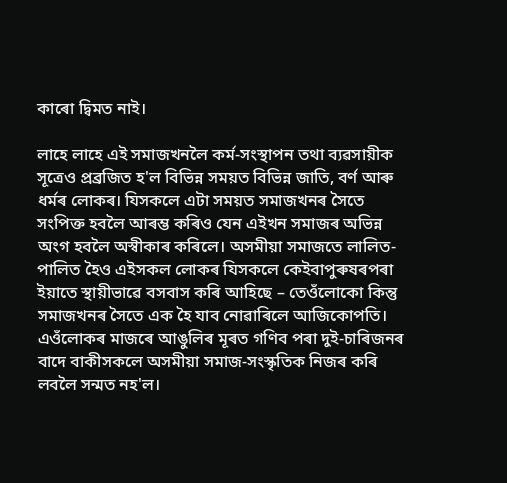কাৰো দ্বিমত নাই।

লাহে লাহে এই সমাজখনলৈ কৰ্ম-সংস্থাপন তথা ব্যৱসায়ীক সূত্ৰেও প্ৰব্ৰজিত হ'ল বিভিন্ন সময়ত বিভিন্ন জাতি, বৰ্ণ আৰু ধৰ্মৰ লোকৰ। যিসকলে এটা সময়ত সমাজখনৰ সৈতে সংপিক্ত হবলৈ আৰম্ভ কৰিও যেন এইখন সমাজৰ অভিন্ন অংগ হবলৈ অস্বীকাৰ কৰিলে। অসমীয়া সমাজতে লালিত-পালিত হৈও এইসকল লোকৰ যিসকলে কেইবাপুৰুষৰপৰা ইয়াতে স্থায়ীভাৱে বসবাস কৰি আহিছে – তেওঁলোকো কিন্তু সমাজখনৰ সৈতে এক হৈ যাব নোৱাৰিলে আজিকোপতি। এওঁলোকৰ মাজৰে আঙুলিৰ মূৰত গণিব পৰা দুই-চাৰিজনৰ বাদে বাকীসকলে অসমীয়া সমাজ-সংস্কৃতিক নিজৰ কৰি লবলৈ সন্মত নহ'ল।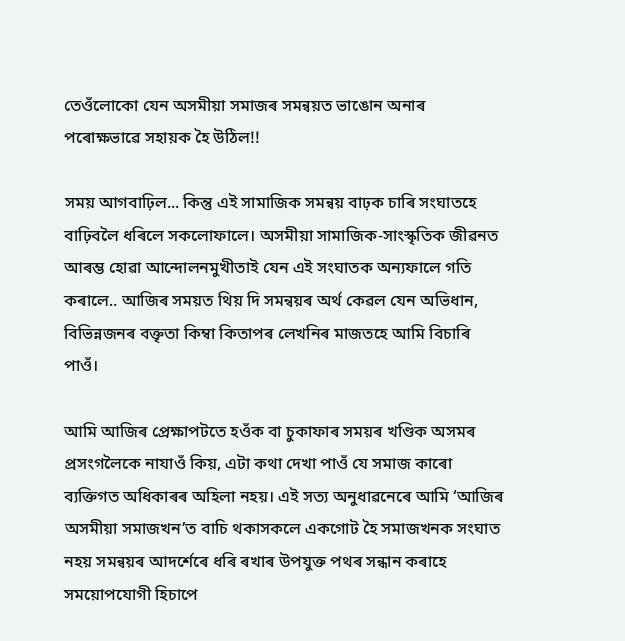তেওঁলোকো যেন অসমীয়া সমাজৰ সমন্বয়ত ভাঙোন অনাৰ পৰোক্ষভাৱে সহায়ক হৈ উঠিল!!

সময় আগবাঢ়িল... কিন্তু এই সামাজিক সমন্বয় বাঢ়ক চাৰি সংঘাতহে বাঢ়িবলৈ ধৰিলে সকলোফালে। অসমীয়া সামাজিক-সাংস্কৃতিক জীৱনত আৰম্ভ হোৱা আন্দোলনমুখীতাই যেন এই সংঘাতক অন্যফালে গতি কৰালে.. আজিৰ সময়ত থিয় দি সমন্বয়ৰ অৰ্থ কেৱল যেন অভিধান, বিভিন্নজনৰ বক্তৃতা কিম্বা কিতাপৰ লেখনিৰ মাজতহে আমি বিচাৰি পাওঁ।

আমি আজিৰ প্ৰেক্ষাপটতে হওঁক বা চুকাফাৰ সময়ৰ খণ্ডিক অসমৰ প্ৰসংগলৈকে নাযাওঁ কিয়, এটা কথা দেখা পাওঁ যে সমাজ কাৰো ব্যক্তিগত অধিকাৰৰ অহিলা নহয়। এই সত্য অনুধাৱনেৰে আমি ‘আজিৰ অসমীয়া সমাজখন’ত বাচি থকাসকলে একগোট হৈ সমাজখনক সংঘাত নহয় সমন্বয়ৰ আদৰ্শেৰে ধৰি ৰখাৰ উপযুক্ত পথৰ সন্ধান কৰাহে সময়োপযোগী হিচাপে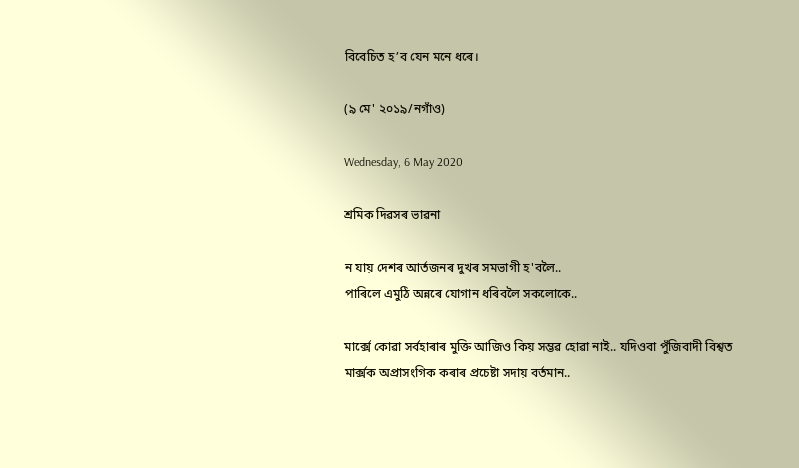বিবেচিত হ’ব যেন মনে ধৰে।

(৯ মে' ২০১৯/নগাঁও)

Wednesday, 6 May 2020

শ্ৰমিক দিৱসৰ ভাৱনা

ন যায় দেশৰ আৰ্তজনৰ দুখৰ সমভাগী হ'বলৈ..
পাৰিলে এমুঠি অন্নৰে যোগান ধৰিবলৈ সকলোকে..

মাৰ্ক্সে কোৱা সৰ্বহাৰাৰ মুক্তি আজিও কিয় সম্ভৱ হোৱা নাই.. যদিওবা পুঁজিবাদী বিশ্বত মাৰ্ক্সক অপ্ৰাসংগিক কৰাৰ প্ৰচেষ্টা সদায় বৰ্তমান..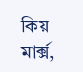কিয় মাৰ্ক্স,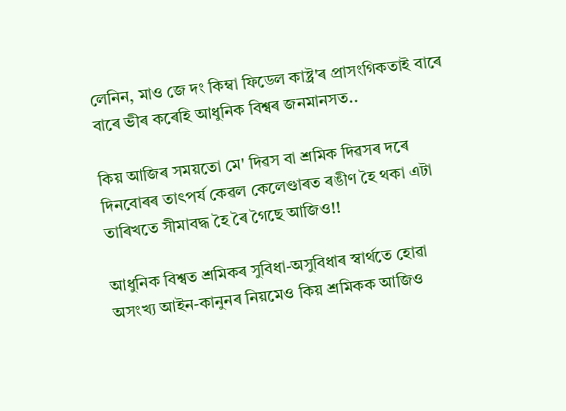লেনিন, মাও জে দং কিম্বা ফিডেল কাষ্ট্ৰ'ৰ প্ৰাসংগিকতাই বাৰে বাৰে ভীৰ কৰেহি আধুনিক বিশ্বৰ জনমানসত..

কিয় আজিৰ সময়তো মে' দিৱস বা শ্ৰমিক দিৱসৰ দৰে দিনবোৰৰ তাৎপর্য কেৱল কেলেণ্ডাৰত ৰঙীণ হৈ থকা এটা তাৰিখতে সীমাবদ্ধ হৈ ৰৈ গৈছে আজিও!!

আধুনিক বিশ্বত শ্ৰমিকৰ সুবিধা-অসুবিধাৰ স্বাৰ্থতে হোৱা অসংখ্য আইন-কানুনৰ নিয়মেও কিয় শ্ৰমিকক আজিও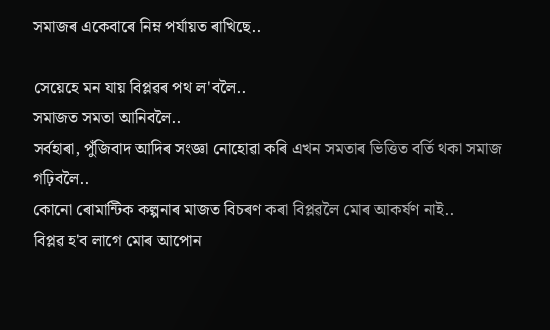সমাজৰ একেবাৰে নিম্ন পৰ্যায়ত ৰাখিছে..

সেয়েহে মন যায় বিপ্লৱৰ পথ ল'বলৈ..
সমাজত সমতা আনিবলৈ..
সৰ্বহাৰা, পুঁজিবাদ আদিৰ সংজ্ঞা নোহোৱা কৰি এখন সমতাৰ ভিত্তিত বৰ্তি থকা সমাজ গঢ়িবলৈ..
কোনো ৰোমান্টিক কল্পনাৰ মাজত বিচৰণ কৰা বিপ্লৱলৈ মোৰ আকৰ্ষণ নাই..
বিপ্লৱ হ'ব লাগে মোৰ আপোন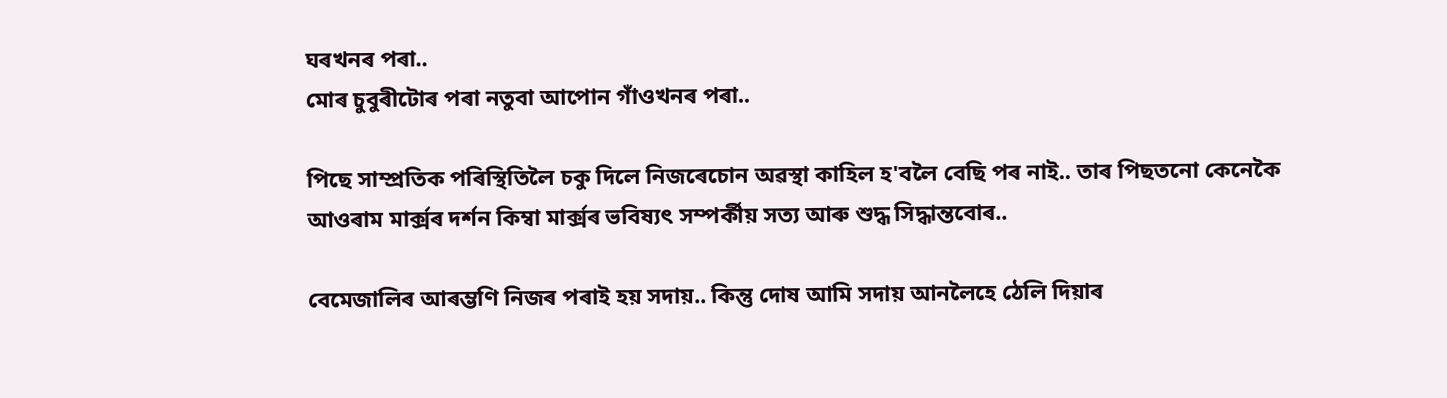ঘৰখনৰ পৰা..
মোৰ চুবুৰীটোৰ পৰা নতুবা আপোন গাঁওখনৰ পৰা..

পিছে সাম্প্ৰতিক পৰিস্থিতিলৈ চকু দিলে নিজৰেচোন অৱস্থা কাহিল হ'বলৈ বেছি পৰ নাই.. তাৰ পিছতনো কেনেকৈ আওৰাম মাৰ্ক্সৰ দৰ্শন কিম্বা মাৰ্ক্সৰ ভবিষ্যৎ সম্পৰ্কীয় সত্য আৰু শুদ্ধ সিদ্ধান্তবোৰ..

বেমেজালিৰ আৰম্ভণি নিজৰ পৰাই হয় সদায়.. কিন্তু দোষ আমি সদায় আনলৈহে ঠেলি দিয়াৰ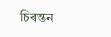চিৰন্তন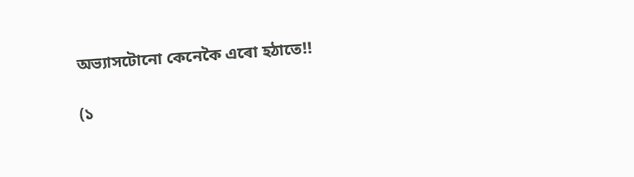অভ্যাসটোনো কেনেকৈ এৰো হঠাতে!!

(১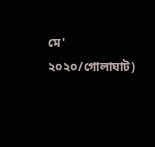মে' ২০২০/গোলাঘাট)